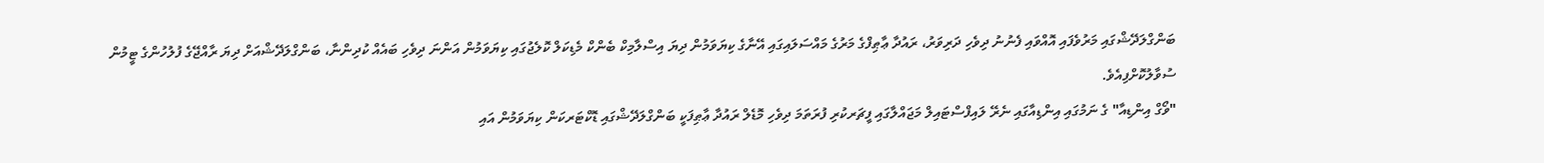ބަންގްލަދޭޝްގައި މަރުވެފައި އޮއްވައި ފެނުނު ދިވެހި ދަރިވަރު، ރައުދާ ޢާޠިފްގެ މަރުގެ މައްސަލައިގައި އޭނާގެ ކިޔަވަމުން ދިޔަ އިސްލާމިކް ބެންކް މެޑިކަލް ކޮލެޖުގައި ކިޔަވަމުން އަންނަ ދިވެހި ބައެއް ކުދިންނާ، ބަންގްލަދޭޝްއަށް ދިޔަ ރާއްޖޭގެ ފުލުހުންގެ ޓީމުން ސުވާލުކޮށްފިއެވެ.
"ވޯގް އިންޑިއާ" ގެ ނަމުގައި އިންޑިއާގައި ނެރޭ ލައިފްސްޓައިލް މަޖައްލާގައި ފީޗަރކުރި ފުރަތަމަ ދިވެހި މޮޑެލް ރައުދާ ޢާޠިފަކީ ބަންގްލަދޭޝްގައި ޑޮކްޓަރކަން ކިޔަވަމުން އައި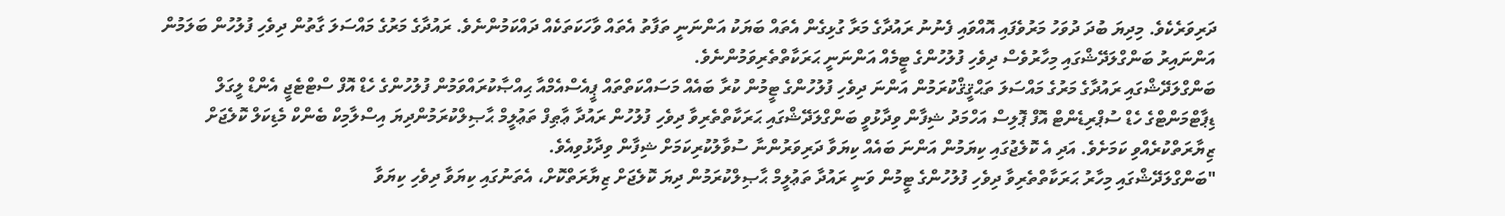ދަރިވަރެކެވެ. މިދިޔަ ބުދަ ދުވަހު މަރުވެފައި އޮއްވައި ފެނުނު ރައުދާގެ މަރާ ގުޅިގެން އެތައް ބަޔަކު އަންނަނީ ތަފާތު އެތައް ވާހަކަތަކެއް ދައްކަމުންނެވެ. ރައުދާގެ މަރުގެ މައްސަލަ ގާތުން ދިވެހި ފުލުހުން ބަލަމުން އަންނައިރު ބަންގްލަދޭޝްގައި މިހާރުވެސް ދިވެހި ފުލުހުންގެ ޓީމެއް އަންނަނީ ޙަރަކާތްތެރިވަމުންނެވެ.
ބަންގްލަދޭޝްގައި ރައުދާގެ މަރުގެ މައްސަލަ ތަޙްޤީޤްކުރަމުން އަންނަ ދިވެހި ފުލުހުންގެ ޓީމުން ކުރާ ބައެއް މަސައްކަތްތައް ޕީއެސްއެމްއާ ޙިއްޞާކުރައްވަމުން ފުލުހުންގެ ހެޑް އޮފް ސްޓްޓެޖީ އެންޑް ލީގަލް ޑިޕާޓްމަންޓްގެ ހެޑް ސުޕްރިޑެންޓް އޮފް ޕޮލިސް އަހްމަދު ޝިފާން ވިދާޅުވީ ބަންގްލަދޭޝްގައި ޙަރަކާތްތެރިވާ ދިވެހި ފުލުހުން ރައުދާ ޢާޠިފް ތަޢުލީމް ޙާޞިލްކުރަމުންދިޔަ އިސްލާމިކް ބެންކް މެޑިކަލް ކޮލެޖަށް ޒިޔާރަތްކުރެއްވި ކަމަށެވެ. އަދި އެ ކޮލެޖުގައި ކިޔަމުން އަންނަ ބައެއް ކިޔަވާ ދަރިވަރުންނާ ސުވާލުކުރިކަމަށް ޝިފާން ވިދާޅުވިއެވެ.
"ބަންގްލަދޭޝްގައި މިހާރު ޙަރަކާތްތެރިވާ ދިވެހި ފުލުހުންގެ ޓީމުން ވަނީ ރައުދާ ތަޢުލީމް ޙާޞިލްކުރަމުން ދިޔަ ކޮލެޖަށް ޒިޔާރަތްކޮށް، އެތަނުގައި ކިޔަވާ ދިވެހި ކިޔަވާ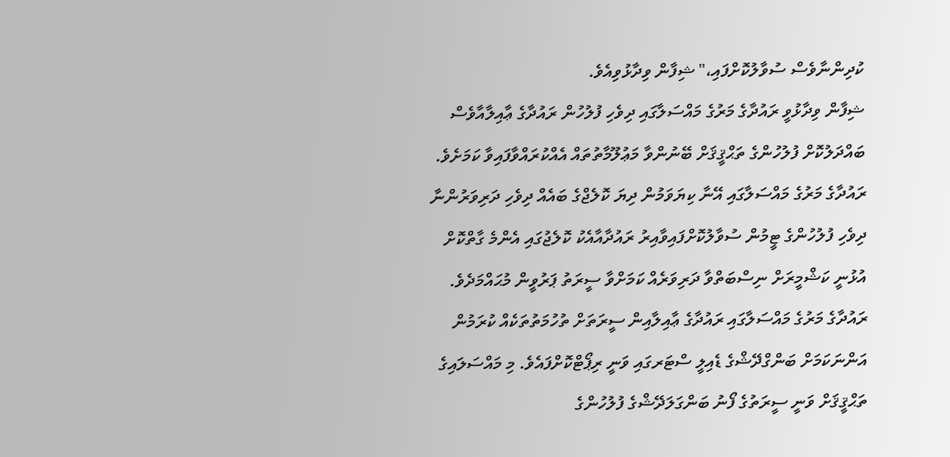ކުދިންނާވެސް ސުވާލުކޮށްފައި،" ޝިފާން ވިދާޅުވިއެވެ.
ޝިފާން ވިދާޅުވީ ރައުދާގެ މަރުގެ މައްސަލާގައި ދިވެހި ފުލުހުން ރައުދާގެ ޢާއިލާއާވެސް ބައްދަލުކޮށް ފުލުހުންގެ ތަޙްޤީޤަށް ބޭނުންވާ މަޢުލޫމާތުތައް އެއްކުރައްވާފައިވާ ކަމަށެވެ.
ރައުދާގެ މަރުގެ މައްސަލާގައި އޭނާ ކިޔަވަމުން ދިޔަ ކޮލެޖްގެ ބައެއް ދިވެހި ދަރިވަރުންނާ ދިވެހި ފުލުހުންގެ ޓީމުން ސުވާލުކޮށްފައިވާއިރު ރައުދާއާއެކު ކޮލެޖުގައި އެންމެ ގާތްކޮށް އުޅުނީ ކަޝްމީރަށް ނިސްބަތްވާ ދަރިވަރެއް ކަމަށްވާ ސީރަތު ޕަރުވީން މުޙައްމަދެވެ.
ރައުދާގެ މަރުގެ މައްސަލާގައި ރައުދާގެ ޢާއިލާއިން ސީރަތަށް ތުހުމަތުތަކެއް ކުރަމުން އަންނަކަމަށް ބަންގްދޭޝްގެ ޑެއިލީ ސްޓަރގައި ވަނީ ރިޕޯޓްކޮށްފައެވެ. މި މައްސަލައިގެ ތަޙްޤީޤަށް ވަނީ ސީރަތުގެ ފޯނު ބަންގަލަދޭޝްގެ ފުލުހުންގެ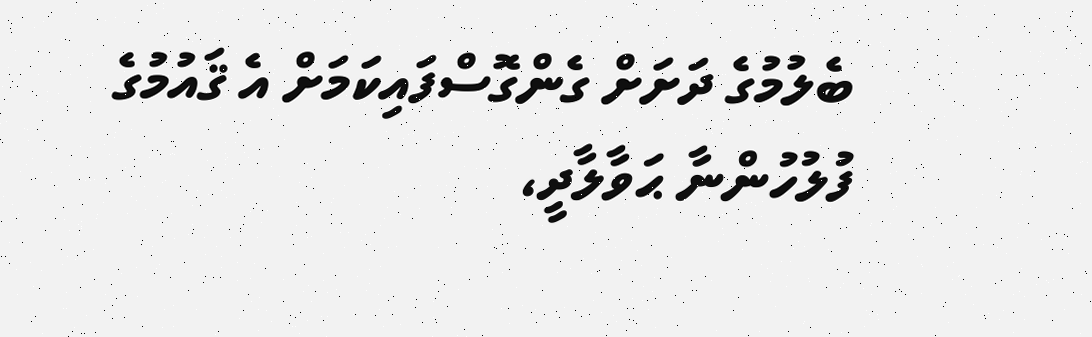ބެލުމުގެ ދަށަށް ގެންގޮސްފައިކަމަށް އެ ޤައުމުގެ ފުލުހުންނާ ޙަވާލާދީ،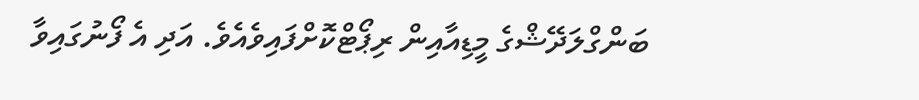ބަންގްލަދޭޝްގެ މީޑިއާއިން ރިޕޯޓްކޮށްފައިވެއެވެ. އަދި އެ ފޯނުގައިވާ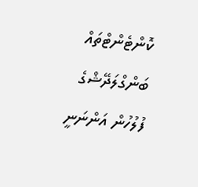ކޮންޓެންޓްތައް ބަންގްލަދޭޝްގެ ފުލުހުން އަންނަނީ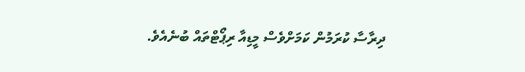ދިރާސާ ކުރަމުން ކަމަށްވެސް މީޑިއާ ރިޕޯޓްތައް ބުނެއެވެ.